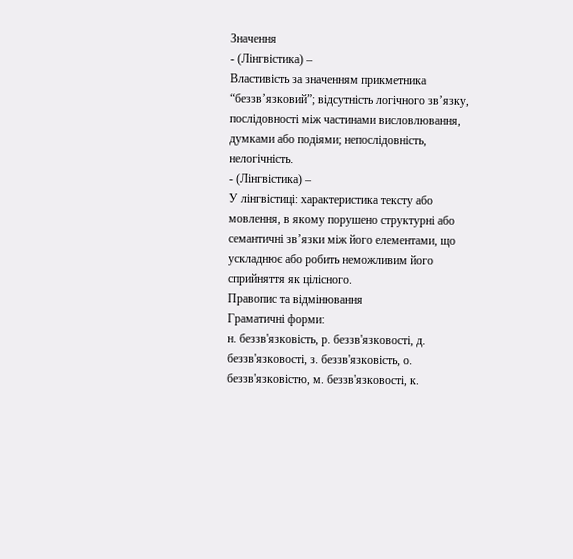Значення
- (Лінгвістика) –
Властивість за значенням прикметника “беззв’язковий”; відсутність логічного зв’язку, послідовності між частинами висловлювання, думками або подіями; непослідовність, нелогічність.
- (Лінгвістика) –
У лінгвістиці: характеристика тексту або мовлення, в якому порушено структурні або семантичні зв’язки між його елементами, що ускладнює або робить неможливим його сприйняття як цілісного.
Правопис та відмінювання
Граматичні форми:
н. беззв'язковість, р. беззв'язковості, д. беззв'язковості, з. беззв'язковість, о. беззв'язковістю, м. беззв'язковості, к.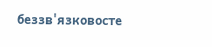беззв'язковосте